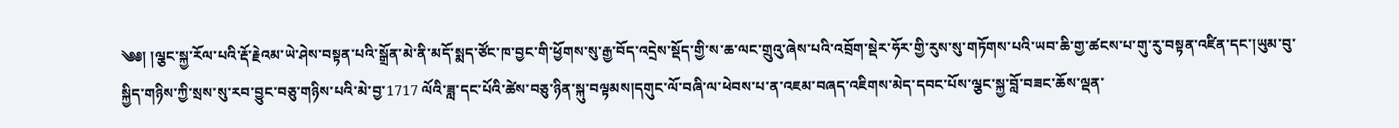༄༅། །ལྕང་སྐྱ་རོལ་པའི་རྡོ་རྗེའམ་ཡེ་ཤེས་བསྟན་པའི་སྒྲོན་མེ་ནི་མདོ་སྨད་ཙོང་ཁ་བྱང་གི་ཕྱོགས་སུ་རྒྱ་བོད་འདྲེས་སྡོད་གྱི་ས་ཆ་ལང་གྲུའུ་ཞེས་པའི་འབྲོག་སྡེར་ཧོར་གྱི་རུས་སུ་གཏོགས་པའི་ཡབ་ཆི་གྱ་ཚངས་པ་གུ་རུ་བསྟན་འཛིན་དང་།ཡུམ་བུ་སྐྱིད་གཉིས་ཀྱི་སྲས་སུ་རབ་བྱུང་བཅུ་གཉིས་པའི་མེ་བྱ་1717 ལོའི་ཟླ་དང་པོའི་ཚེས་བཅུ་ཉིན་སྐུ་བལྟམས།དགུང་ལོ་བཞི་ལ་ཕེབས་པ་ན་འཇམ་བཞད་འཇིགས་མེད་དབང་པོས་ལྕང་སྐྱ་བློ་བཟང་ཆོས་ལྡན་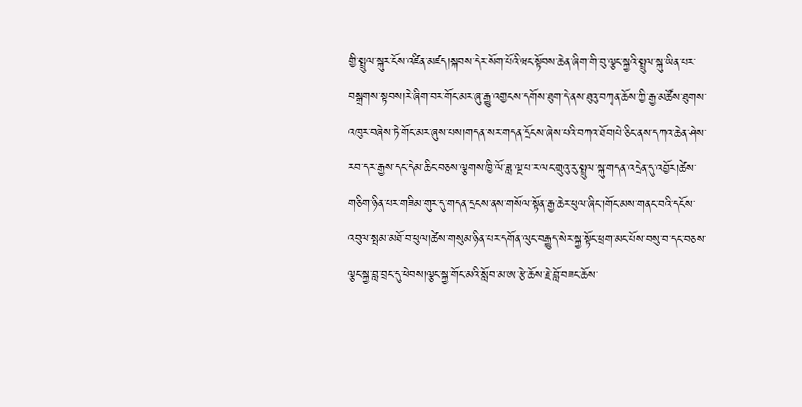གྱི་སྤྲུལ་སྐུར་ངོས་འཛིན་མཛད།སྐབས་དེར་སོག་པོའི་ཝང་སྟོབས་ཆེན་ཞིག་གི་བུ་ལྕང་སྐྱའི་སྤྲུལ་སྐུ་ཡིན་པར་བསྒྲགས་སྟབས།རེ་ཞིག་བར་གོང་མར་ཞུ་རྒྱུ་འགྱངས་དགོས་ཐུག་དེ་ནས་ཐུའུ་བཀྭན་ཆོས་ཀྱི་རྒྱ་མཚོས་ཐུགས་འཁུར་བཞེས་ཏེ་གོང་མར་ཞུས་པས།གདན་སར་གདན་དྲོངས་ཞེས་པའི་བཀའ་ཐོབ།པེ་ཅིང་ནས་དཀའ་ཆེན་ཤེས་རབ་དར་རྒྱས་དང་དེམ་ཆིང་བཅས་ལྕགས་ཁྱི་ལོ་ཟླ་ལྔ་པ་ར་ལང་གྲུའུ་རུ་སྤྲུལ་སྐུ་གདན་འདྲེན་དུ་འབྱོར།ཚེས་གཅིག་ཉིན་པར་གཟིམ་གུར་དུ་གདན་དྲངས་ནས་གསོལ་སྟོན་རྒྱ་ཆེར་ཕུལ་ཞིང་།གོང་མས་གནང་བའི་དངོས་འབུལ་སྤམ་མཐོ་བ་ཕུལ།ཚེས་གསུམ་ཉིན་པར་དགོན་ལུང་བརྒྱུད་སེར་སྐྱ་སྟོང་ཕྲག་མང་པོས་བསུ་བ་དང་བཅས་ལྕང་སྐྱ་བླ་བྲང་དུ་ཕེབས།ལྕང་སྐྱ་གོང་མའི་སློབ་མ་ཨ་རྩེ་ཆོས་རྗེ་བློ་བཟང་ཆོས་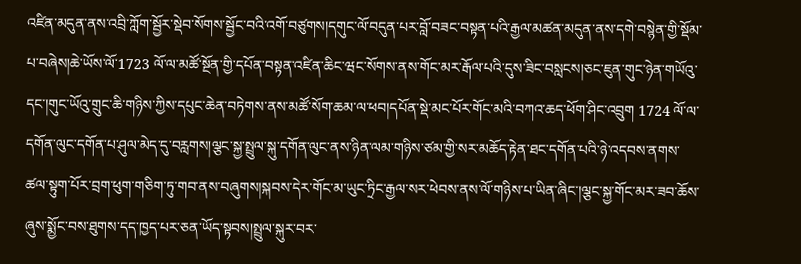འཛིན་མདུན་ནས་འབྲི་ཀློག་སྦྱོར་སྡེབ་སོགས་སྦྱོང་བའི་འགོ་བཙུགས།དགུང་ལོ་བདུན་པར་བློ་བཟང་བསྟན་པའི་རྒྱལ་མཚན་མདུན་ནས་དགེ་བསྙེན་གྱི་སྡོམ་པ་བཞེས།ཆེ་ཡོས་ལོ་1723 ལོ་ལ་མཚོ་སྔོན་གྱི་དཔོན་བསྟན་འཛིན་ཆིང་ཝང་སོགས་ནས་གོང་མར་རྒོལ་པའི་དུས་ཟིང་བསླངས།ཅང་ཇུན་གུང་ཉེན་གཡོའུ་དང་།གུང་ཡོའུ་གྲུང་ཆི་གཉིས་ཀྱིས་དཔུང་ཆེན་བཏེགས་ནས་མཚོ་སོག་ཆམ་ལ་ཕབ།དཔོན་སྡེ་མང་པོར་གོང་མའི་བཀའ་ཆད་ཕོག་ཤིང་འབྲུག 1724 ལོ་ལ་དགོན་ལུང་དགོན་པ་ཤུལ་མེད་དུ་བརླགས།ལྕང་སྐྱ་སྤྲུལ་སྐུ་དགོན་ལུང་ནས་ཉིན་ལམ་གཉིས་ཙམ་གྱི་སར་མཆོད་རྟེན་ཐང་དགོན་པའི་ཉེ་འདབས་ནགས་ཚལ་སྟུག་པོར་བྲག་ཕུག་གཅིག་ཏུ་གབ་ནས་བཞུགས།སྐབས་དེར་གོང་མ་ཡུང་ཏྲིང་རྒྱལ་སར་ཕེབས་ནས་ལོ་གཉིས་པ་ཡིན་ཞིང་།ལྕང་སྐྱ་གོང་མར་ཟབ་ཆོས་ཞུས་སྨྱོང་བས་ཐུགས་དད་ཁྱད་པར་ཅན་ཡོད་སྟབས།སྤྲུལ་སྐུར་བར་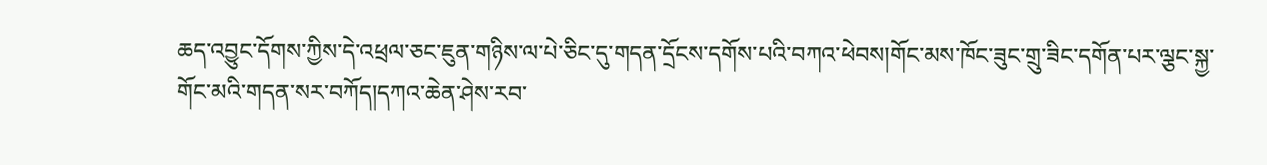ཆད་འབྱུང་དོགས་ཀྱིས་དེ་འཕྲལ་ཅང་ཇུན་གཉིས་ལ་པེ་ཅིང་དུ་གདན་དྲོངས་དགོས་པའི་བཀའ་ཕེབས།གོང་མས་ཁོང་ཟུང་གྲུ་ཟིང་དགོན་པར་ལྕང་སྐྱ་གོང་མའི་གདན་སར་བཀོད།དཀའ་ཆེན་ཤེས་རབ་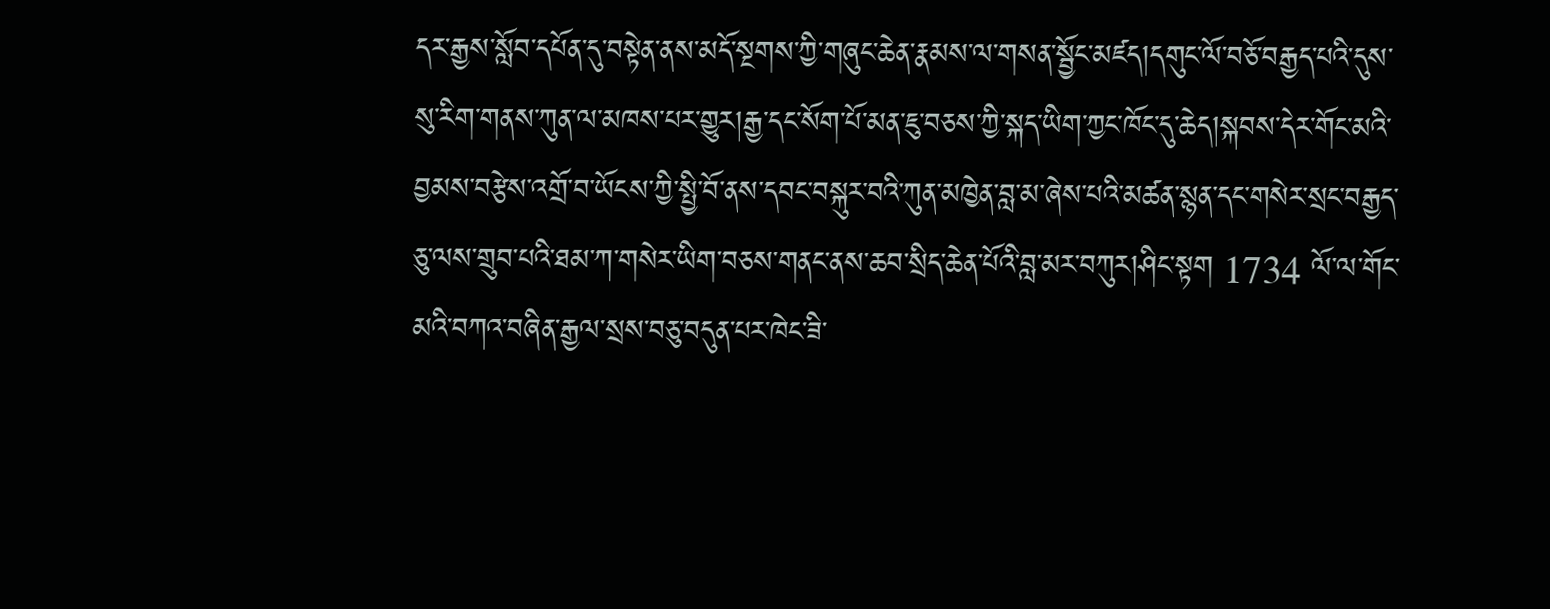དར་རྒྱས་སློབ་དཔོན་དུ་བསྟེན་ནས་མདོ་སྔགས་ཀྱི་གཞུང་ཆེན་རྣམས་ལ་གསན་སྦྱོང་མཛད།དགུང་ལོ་བཅོ་བརྒྱད་པའི་དུས་སུ་རིག་གནས་ཀུན་ལ་མཁས་པར་གྱུར།རྒྱ་དང་སོག་པོ་མན་ཇུ་བཅས་ཀྱི་སྐད་ཡིག་ཀྱང་ཁོང་དུ་ཆེད།སྐབས་དེར་གོང་མའི་བྱམས་བརྩེས་འགྲོ་བ་ཡོངས་ཀྱི་སྤྱི་བོ་ནས་དབང་བསྐུར་བའི་ཀུན་མཁྱེན་བླ་མ་ཞེས་པའི་མཚན་སྙན་དང་གསེར་སྲང་བརྒྱད་ཅུ་ལས་གྲུབ་པའི་ཐམ་ཀ་གསེར་ཡིག་བཅས་གནང་ནས་ཆབ་སྲིད་ཆེན་པོའི་བླ་མར་བཀུར།ཤིང་སྟག 1734 ལོ་ལ་གོང་མའི་བཀའ་བཞིན་རྒྱལ་སྲས་བཅུ་བདུན་པར་ཁེང་ཟི་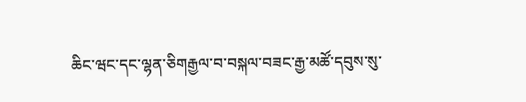ཆིང་ཝང་དང་ལྷན་ཅིགརྒྱལ་བ་བསྐལ་བཟང་རྒྱ་མཚོ་དབུས་སུ་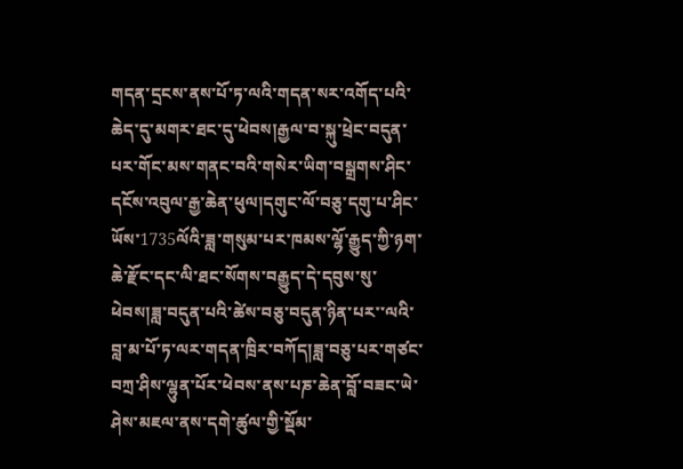གདན་དྲངས་ནས་པོ་ཏ་ལའི་གདན་སར་འགོད་པའི་ཆེད་དུ་མགར་ཐང་དུ་ཕེབས།རྒྱལ་བ་སྐུ་ཕྲེང་བདུན་པར་གོང་མས་གནང་བའི་གསེར་ཡིག་བསྒྲགས་ཤིང་དངོས་འབུལ་རྒྱ་ཆེན་ཕུལ།དགུང་ལོ་བཅུ་དགུ་པ་ཤིང་ཡོས་1735ལོའི་ཟླ་གསུམ་པར་ཁམས་ལྷོ་རྒྱུད་ཀྱི་ཉག་ཆེ་རྫོང་དང་ལི་ཐང་སོགས་བརྒྱུད་དེ་དབུས་སུ་ཕེབས།ཟླ་བདུན་པའི་ཚེས་བཅུ་བདུན་ཉིན་པར་་ལའི་བླ་མ་པོ་ཏ་ལར་གདན་ཁྲིར་བཀོད།ཟླ་བཅུ་པར་གཙང་བཀྲ་ཤིས་ལྷུན་པོར་ཕེབས་ནས་པཎ་ཆེན་བློ་བཟང་ཡེ་ཤེས་མཇལ་ནས་དགེ་ཚུལ་གྱི་སྡོམ་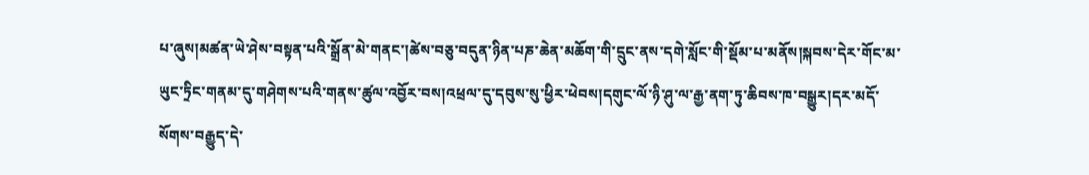པ་ཞུས།མཚན་ཡེ་ཤེས་བསྟན་པའི་སྒྲོན་མེ་གནང་།ཚེས་བཅུ་བདུན་ཉིན་པཎ་ཆེན་མཆོག་གི་དྲུང་ནས་དགེ་སློང་གི་སྡོམ་པ་མནོས།སྐབས་དེར་གོང་མ་ཡུང་ཏྲིང་གནམ་དུ་གཤེགས་པའི་གནས་ཚུལ་འབྱོར་བས།འཕྲལ་དུ་དབུས་སུ་ཕྱིར་ཕེབས།དགུང་ལོ་ཉི་ཤུ་ལ་རྒྱ་ནག་ཏུ་ཆིབས་ཁ་བསྒྱུར།དར་མདོ་སོགས་བརྒྱུད་དེ་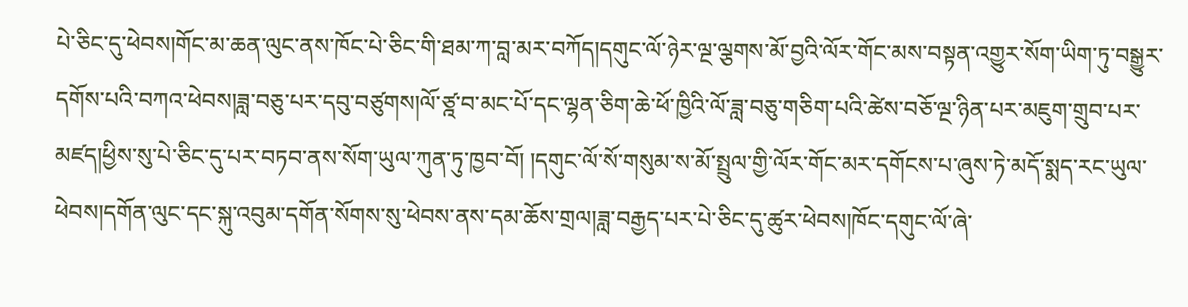པེ་ཅིང་དུ་ཕེབས།གོང་མ་ཆན་ལུང་ནས་ཁོང་པེ་ཅིང་གི་ཐམ་ཀ་བླ་མར་བཀོད།དགུང་ལོ་ཉེར་ལྔ་ལྕགས་མོ་བྱའི་ལོར་གོང་མས་བསྟན་འགྱུར་སོག་ཡིག་ཏུ་བསྒྱུར་དགོས་པའི་བཀའ་ཕེབས།ཟླ་བཅུ་པར་དབུ་བཙུགས།ལོ་ཙྰ་བ་མང་པོ་དང་ལྷན་ཅིག་ཆེ་ཕོ་ཁྱིའི་ལོ་ཟླ་བཅུ་གཅིག་པའི་ཚེས་བཅོ་ལྔ་ཉིན་པར་མཇུག་གྲུབ་པར་མཛད།ཕྱིས་སུ་པེ་ཅིང་དུ་པར་བཏབ་ནས་སོག་ཡུལ་ཀུན་ཏུ་ཁྱབ་བོ། །དགུང་ལོ་སོ་གསུམ་ས་མོ་སྤྲུལ་གྱི་ལོར་གོང་མར་དགོངས་པ་ཞུས་ཏེ་མདོ་སྨད་རང་ཡུལ་ཕེབས།དགོན་ལུང་དང་སྐུ་འབུམ་དགོན་སོགས་སུ་ཕེབས་ནས་དམ་ཆོས་གྲལ།ཟླ་བརྒྱད་པར་པེ་ཅིང་དུ་ཚུར་ཕེབས།ཁོང་དགུང་ལོ་ཞེ་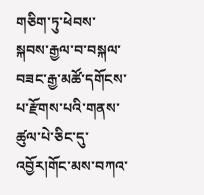གཅིག་ཏུ་ཕེབས་སྐབས་རྒྱལ་བ་བསྐལ་བཟང་རྒྱ་མཚོ་དགོངས་པ་རྫོགས་པའི་གནས་ཚུལ་པེ་ཅིང་དུ་འབྱོར།གོང་མས་བཀའ་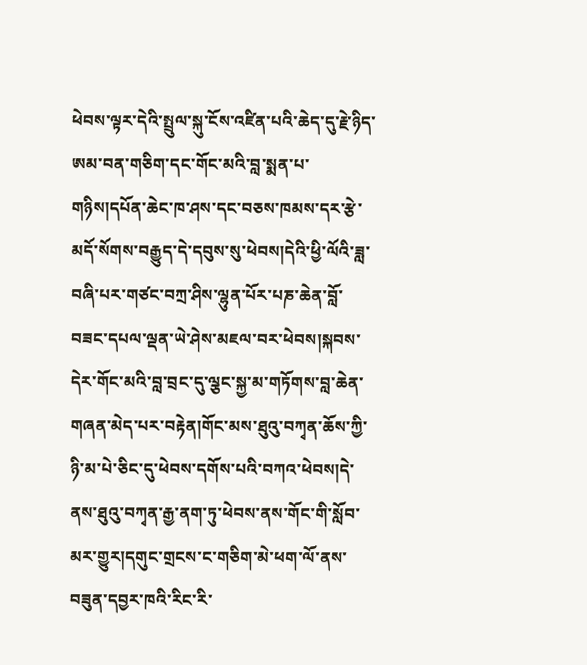ཕེབས་ལྟར་དེའི་སྤྲུལ་སྐུ་ངོས་འཛིན་པའི་ཆེད་དུ་རྗེ་ཉིད་ཨམ་བན་གཅིག་དང་གོང་མའི་བླ་སྨན་པ་གཉིས།དཔོན་ཆེང་ཁ་ཤས་དང་བཅས་ཁམས་དར་རྩེ་མདོ་སོགས་བརྒྱུད་དེ་དབུས་སུ་ཕེབས།དེའི་ཕྱི་ལོའི་ཟླ་བཞི་པར་གཙང་བཀྲ་ཤིས་ལྷུན་པོར་པཎ་ཆེན་བློ་བཟང་དཔལ་ལྡན་ཡེ་ཤེས་མཇལ་བར་ཕེབས།སྐབས་དེར་གོང་མའི་བླ་བྲང་དུ་ལྕང་སྐྱ་མ་གཏོགས་བླ་ཆེན་གཞན་མེད་པར་བརྟེན།གོང་མས་ཐུའུ་བཀྭན་ཆོས་ཀྱི་ཉི་མ་པེ་ཅིང་དུ་ཕེབས་དགོས་པའི་བཀའ་ཕེབས།དེ་ནས་ཐུའུ་བཀྭན་རྒྱ་ནག་ཏུ་ཕེབས་ནས་གོང་གི་སློབ་མར་གྱུར།དགུང་གྲངས་ང་གཅིག་མེ་ཕག་ལོ་ནས་བཟུན་དབྱར་ཁའི་རིང་རི་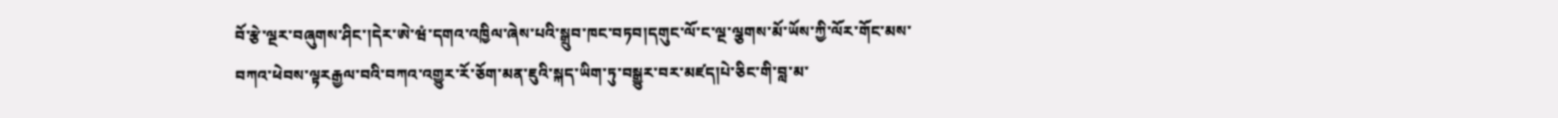བོ་རྩེ་ལྔར་བཞུགས་ཤིང་།དེར་ཨེ་ཝཾ་དགའ་འཁྱིལ་ཞེས་པའི་སྒྲུབ་ཁང་བཏབ།དགུང་ལོ་ང་ལྔ་ལྕགས་མོ་ཡོས་ཀྱི་ལོར་གོང་མས་བཀའ་ཕེབས་ལྟརརྒྱལ་བའི་བཀའ་འགྱུར་རོ་ཅོག་མན་ཇུའི་སྐད་ཡིག་ཏུ་བསྒྱུར་བར་མཛད།པེ་ཅིང་གི་བླ་མ་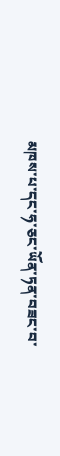མཁས་པ་དང་ཧ་ཅང་ཡོན་ཏན་བཟང་བ་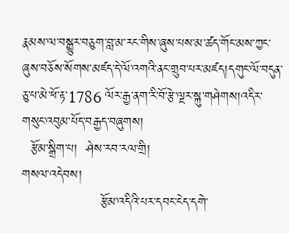རྣམས་ལ་བསྒྱུར་བཅུག་བླ་མ་རང་གིས་ཞུས་པས་མ་ཚད་གོང་མས་ཀྱང་ཞུས་བཅོས་སོགས་མཛད་དེ་ལོ་འགའི་ནང་གྲུབ་པར་མཛད།དགུང་ལོ་བདུན་ཅུ་པ་མེ་ཕོ་རྟ་1786 ལོར་རྒྱ་ནག་རི་བོ་རྩེ་ལྔར་སྐུ་གཤེགས།འདིར་གསུང་འབུམ་པོད་བརྒྱད་བཞུགས།
  རྩོམ་སྒྲིག་པ།  ཤེས་རབ་རལ་གྲི།
གསལ་འདེབས།
                  རྩོམ་འདིའི་པར་དབང་ངེད་དགེ་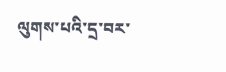ལུགས་པའི་དྲ་བར་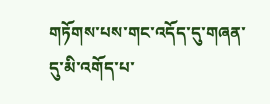གཏོགས་པས་གང་འདོད་དུ་གཞན་དུ་མི་འགོད་པ་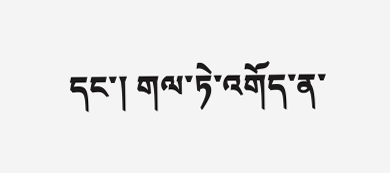དང་། གལ་ཏེ་འགོད་ན་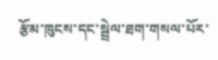རྩོམ་ཁུངས་དང་སྦྲེལ་ཐག་གསལ་པོར་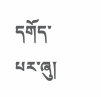དགོད་པར་ཞུ།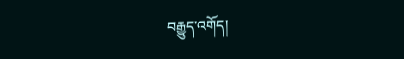བརྒྱུད་འགོད།